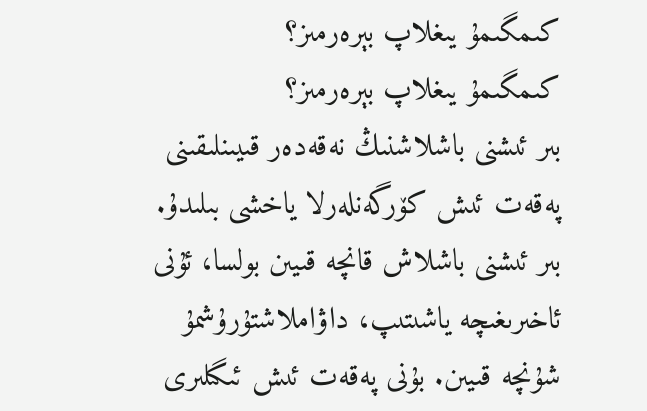كىمگىمۇ يىغلاپ بېرەرمىز؟
كىمگىمۇ يىغلاپ بېرەرمىز؟
بىر ئىشنى باشلاشنىڭ نەقەدەر قىيىنلىقىنى پەقەت ئىش كۆرگەنلەرلا ياخشى بىلىدۇ. بىر ئىشنى باشلاش قانچە قىيىن بولسا، ئۇنى ئاخىرىغىچە ياشىتىپ، داۋاملاشتۇرۇشمۇ شۇنچە قىيىن. بۇنى پەقەت ئىش ئىگىلىرى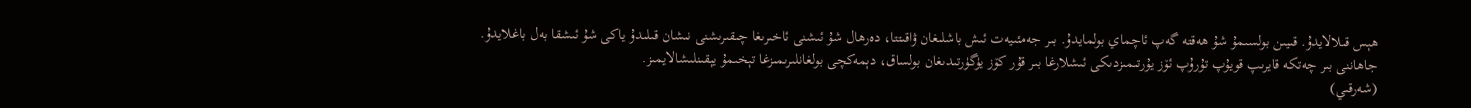ھېس قىلالايدۇ. قىيىن بولسىمۇ شۇ ھەقتە گەپ ئاچماي بولمايدۇ. بىر جەمئىيەت ئىش باشلىغان ۋاقىتتا، دەرھال شۇ ئىشنى ئاخىرىغا چىقىرىشنى نىشان قىلىدۇ ياكى شۇ ئىشقا بەل باغلايدۇ.
جاھاننى بىر چەتكە قايرىپ قويۇپ تۇرۇپ ئۆز يۇرتىمىزدىكى ئىشلارغا بىر قۇر كۆز يۈگۈرتىدىغان بولساق، دېمەكچى بولغانلىرىمىزغا تېخىمۇ يېقىنلىشالايمىز.
(شەرقىي)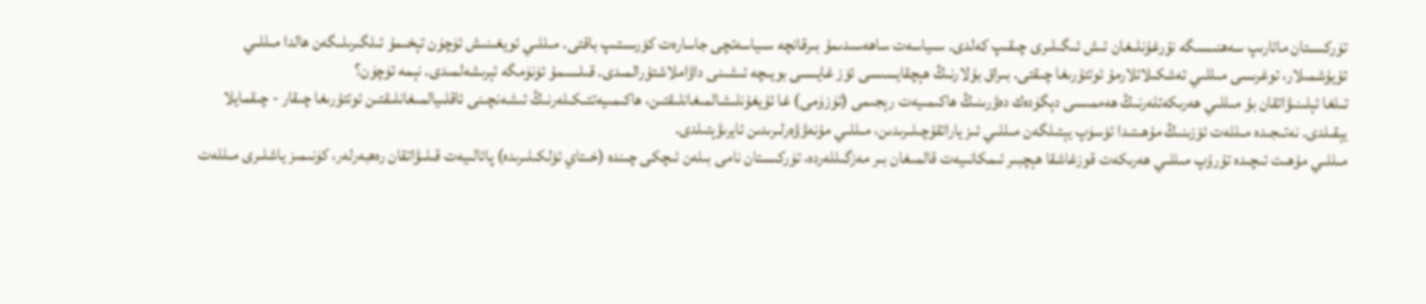تۈركىستان مائارىپ سەھنىسىگە نۇرغۇنلىغان ئىش ئىگىلىرى چىقىپ كەلدى. سىياسەت ساھەسىدىمۇ بىرقانچە سىياسەتچى جاسارەت كۆرسىتىپ باقتى. مىللىي ئويغىنىش ئۈچۈن تېخىمۇ ئىلگىرىلىگەن ھالدا مىللىي ئۇيۇشمىلار، توغرىسى مىللىي تەشكىلاتلارمۇ ئوتتۇرىغا چىقتى. بىراق بۇلارنىڭ ھېچقايسىسى ئۆز غايىسى بويىچە ئىشىنى داۋاملاشتۇرالمىدى. قىلسىمۇ ئۈنۈمگە ئېرىشەلمىدى. نېمە ئۈچۈن؟
تىلغا ئېلىنىۋاتقان بۇ مىللىي ھەرىكەتلەرنىڭ ھەممىسى دېگۈدەك دەۋرىنىڭ ھاكىمىيەت رېجىمى (تۈزۈمى) غا ئۇيغۇنلىشالمىغانلىقتىن، ھاكىمىيەتتىكىلەرنىڭ ئىشەنچىنى ئاقلىيالمىغانلىقتىن ئوتتۇرىغا چىقار - چىقمايلا يېقىلدى. نەتىجىدە مىللەت ئۆزىنىڭ مۇھىتىدا ئۆسۈپ يېتىلگەن مىللىي ئىز ياراتقۇچىلىرىدىن، مىللىي مۇنەۋۋەرلىرىدىن ئايرىۋېتىلدى.
مىللىي مۇھىت ئىچىدە تۇرۇپ مىللىي ھەرىكەت قوزغاشقا ھېچبىر ئىمكانىيەت قالمىغان بىر مەزگىللەردە، تۈركىستان نامى بىلەن ئىچكى چىندە (خىتاي ئۆلكىلىرىدە) پائالىيەت قىلىۋاتقان رەھبەرلەر، كۈنىمىز ياشلىرى مىللەت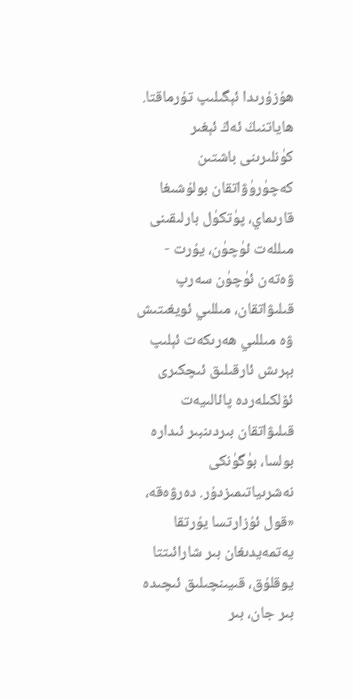ھۇزۇرىدا ئېگىلىپ تۇرماقتا.
ھاياتنىڭ ئەڭ ئېغىر كۈنلىرىنى باشتىن كەچۈرۈۋاتقان بولۇشىغا قارىماي، پۈتكۈل بارلىقىنى مىللەت ئۈچۈن، يۇرت - ۋەتەن ئۈچۈن سەرپ قىلىۋاتقان، مىللىي ئويغىتىش ۋە مىللىي ھەرىكەت ئېلىپ بېرىش ئارقىلىق ئىچكىرى ئۆلكىلەردە پائالىيەت قىلىۋاتقان بىردىنبىر ئىدارە بولسا، بۈگۈنكى نەشرىياتىمىزدۇر. دەرۋەقە، «قول ئۇزارتسا يۇرتقا يەتمەيدىغان بىر شارائىتتا يوقلۇق، قىيىنچىلىق ئىچىدە بىر جان، بىر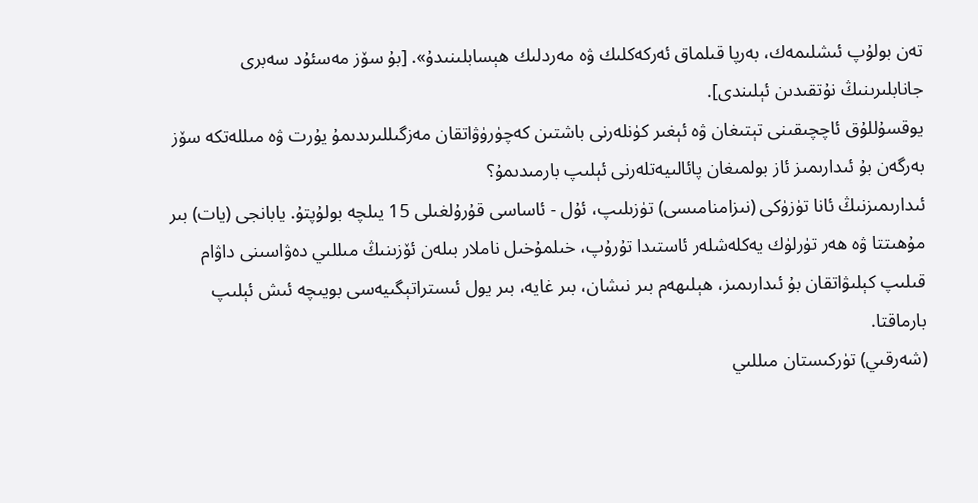تەن بولۇپ ئىشلىمەك، بەرپا قىلماق ئەركەكلىك ۋە مەردلىك ھېسابلىنىدۇ». [بۇ سۆز مەسئۇد سەبرى جانابلىرىنىڭ نۇتقىدىن ئېلىندى].
يوقسۇللۇق ئاچچىقىنى تېتىغان ۋە ئېغىر كۈنلەرنى باشتىن كەچۈرۈۋاتقان مەزگىللىرىدىمۇ يۇرت ۋە مىللەتكە سۆز بەرگەن بۇ ئىدارىمىز ئاز بولمىغان پائالىيەتلەرنى ئېلىپ بارمىدىمۇ؟
ئىدارىمىزنىڭ ئانا تۈزۈكى (نىزامنامىسى) تۈزىلىپ، ئۇل - ئاساسى قۇرۇلغىلى 15 يىلچە بولۇپتۇ. يابانجى (يات) بىر مۇھىتتا ۋە ھەر تۈرلۈك يەكلەشلەر ئاستىدا تۇرۇپ، خىلمۇخىل ناملار بىلەن ئۆزىنىڭ مىللىي دەۋاسىنى داۋام قىلىپ كېلىۋاتقان بۇ ئىدارىمىز، ھېلىھەم بىر نىشان، بىر غايە، بىر يول ئىستراتېگىيەسى بويىچە ئىش ئېلىپ بارماقتا.
(شەرقىي) تۈركىستان مىللىي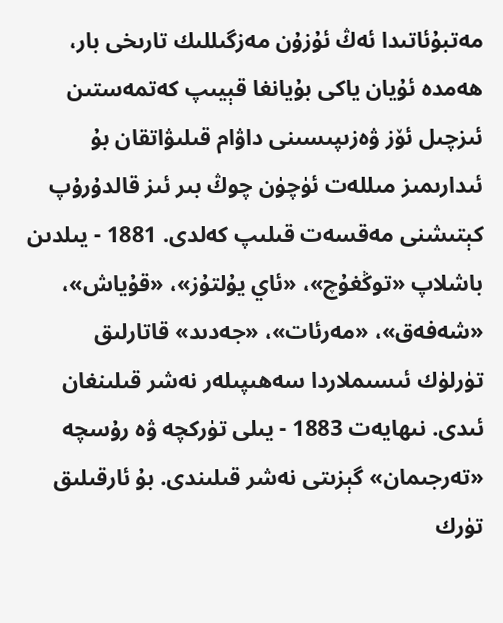مەتبۇئاتىدا ئەڭ ئۇزۇن مەزگىللىك تارىخى بار، ھەمدە ئۇيان ياكى بۇيانغا قېيىپ كەتمەستىن ئىزچىل ئۆز ۋەزىپىسىنى داۋام قىلىۋاتقان بۇ ئىدارىمىز مىللەت ئۈچۈن چوڭ بىر ئىز قالدۇرۇپ كېتىشنى مەقسەت قىلىپ كەلدى. 1881 - يىلدىن باشلاپ «توڭغۇچ»، «ئاي يۇلتۇز»، «قۇياش»، «شەفەق»، «مەرئات»، «جەدىد» قاتارلىق تۈرلۈك ئىسىملاردا سەھىپىلەر نەشر قىلىنغان ئىدى. نىھايەت 1883 - يىلى تۈركچە ۋە رۇسچە «تەرجىمان» گېزىتى نەشر قىلىندى. بۇ ئارقىلىق تۈرك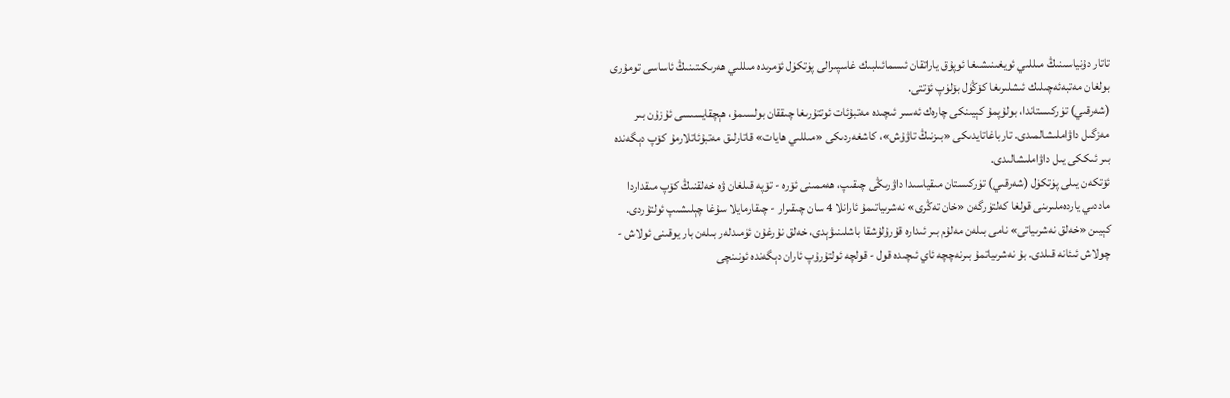تاتار دۇنياسىنىڭ مىللىي ئويغىنىشىغا ئوپۇق ياراتقان ئىسمائىلبىك غاسپىرالى پۈتكۈل ئۆمرىدە مىللىي ھەرىكىتىنىڭ ئاساسى تومۇرى بولغان مەتبەئەچىلىك ئىشلىرىغا كۆڭۈل بۆلۈپ ئۆتتى.
(شەرقىي) تۈركىستاندا، بولۇپمۇ كېيىنكى چارەك ئەسىر ئىچىدە مەتبۇئات ئوتتۇرىغا چىققان بولسىمۇ، ھېچقايسىسى ئۇزۇن بىر مەزگىل داۋاملىشالمىدى. تارباغاتايدىكى «بىزنىڭ تاۋۇش»، كاشغەردىكى «مىللىي ھايات» قاتارلىق مەتبۇئاتلارمۇ كۆپ دېگەندە بىر ئىككى يىل داۋاملىشالىدى.
ئۆتكەن يىلى پۈتكۈل (شەرقىي) تۈركىستان مىقياسىدا داۋرىڭى چىقىپ، ھەممىنى ئۆرە - تۆپە قىلغان ۋە خەلقنىڭ كۆپ مىقداردا ماددىي ياردەملىرىنى قولغا كەلتۈرگەن «خان تەڭرى» نەشرىياتىمۇ ئارانلا 4 سان چىقىرار - چىقارمايلا سۇغا چېلىشىپ ئولتۇردى. كېيىن «خەلق نەشرىياتى» نامى بىلەن مەلۇم بىر ئىدارە قۇرۇلۇشقا باشلىنىۋېدى، خەلق نۇرغۇن ئۈمىدلەر بىلەن بار يوقىنى ئولاش - چولاش ئىئانە قىلدى. بۇ نەشرىياتمۇ بىرنەچچە ئاي ئىچىدە قول - قولچە ئولتۇرۇپ ئاران دېگەندە ئونىنچى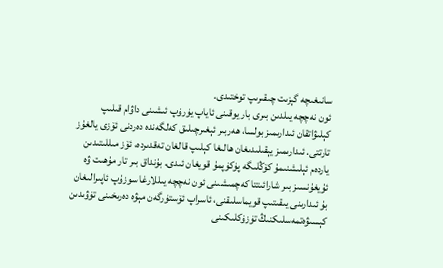سانىغىچە گېزىت چىقىرىپ توختىدى.
ئون نەچچە يىلدىن بىرى بار يوقىنى ئاياپ يۈرۈپ ئىشىنى داۋام قىلىپ كېلىۋاتقان ئىدارىمىز بولسا، ھەربىر ئېغىرچىلىق كەلگەندە دەردنى ئۆزى يالغۇز تارتتى. ئىدارىمىز يېقىلىدىغان ھالىغا كېلىپ قالغان تەقدىردە، ئۆز مىللىتىدىن ياردەم ئېلىشنىمۇ كۆڭلىگە پۈكۈپمۇ قويغان ئىدى. بۇنداق بىر تار مۇھىت ۋە ئۇيغۇنسىز بىر شارائىتتا كەچمىشىنى ئون نەچچە يىللارغا سوزۇپ ئاپىرالىغان بۇ ئىدارىنى يىقىتىپ قويماسلىقنى، ئاسراپ ئۆستۈرگەن مېۋە دەرىخىنى تۈۋىدىن كېسىۋەتمەسلىكنىڭ تۈزۈكلىكىنى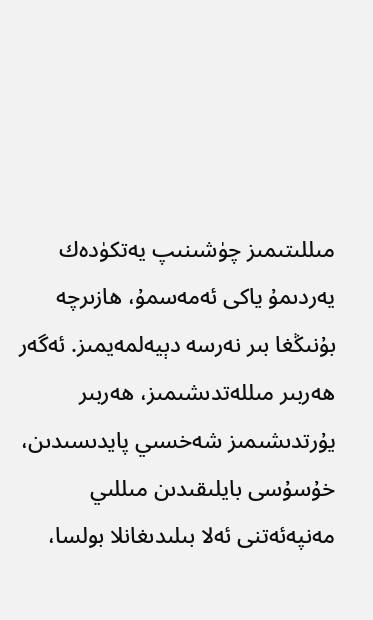مىللىتىمىز چۈشىنىپ يەتكۈدەك يەردىمۇ ياكى ئەمەسمۇ، ھازىرچە بۇنىڭغا بىر نەرسە دېيەلمەيمىز. ئەگەر ھەربىر مىللەتدىشىمىز، ھەربىر يۇرتدىشىمىز شەخسىي پايدىسىدىن، خۇسۇسى بايلىقىدىن مىللىي مەنپەئەتنى ئەلا بىلىدىغانلا بولسا،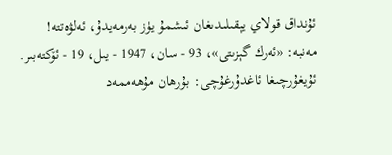ئۇنداق قولاي يېقىلىدىغان ئىشمۇ يۈز بەرمەيدۇ، ئەلۋەتتە!
مەنبە: «ئەرك گېزىتى»، 93 - سان، 1947 - يىل، 19 - ئۆكتەبىر.
ئۇيغۇرچىغا ئاغدۇرغۇچى: بۇرھان مۇھەممەد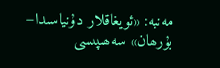مەنبە: «ئويغاقلار دۇنياسىدا− بۇرھان» سەھىپىسى